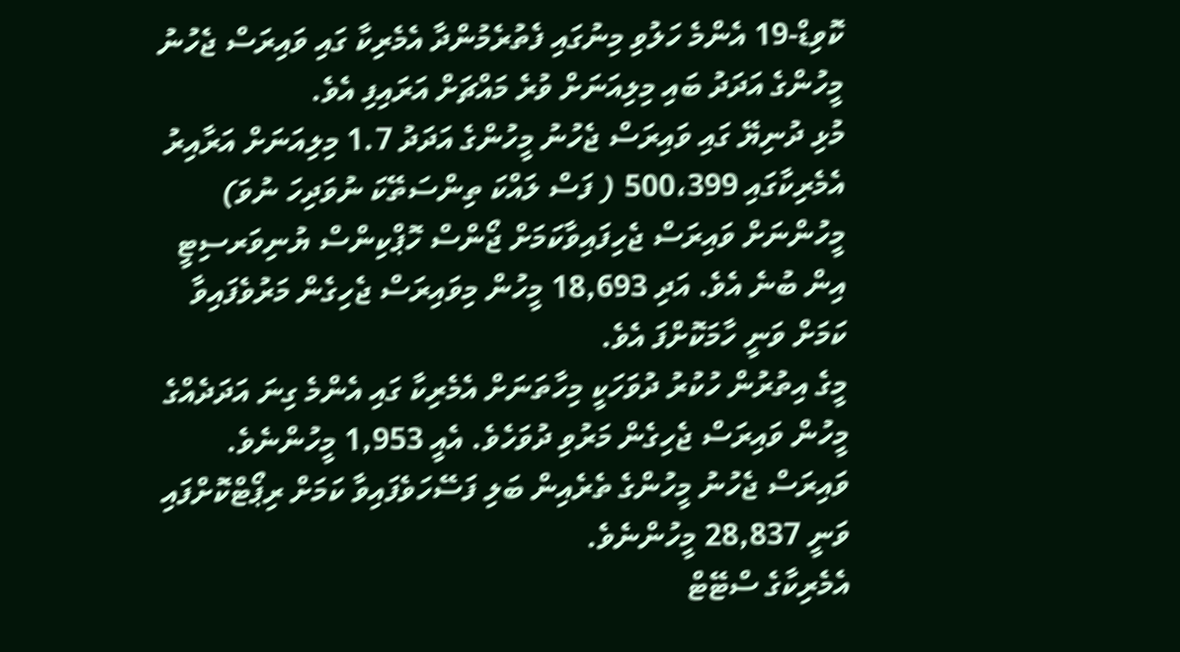ކޮވިޑް-19 އެންމެ ހަލުވި މިނުގައި ފެތުރެމުންދާ އެމެރިކާ ގައި ވައިރަސް ޖެހުނު މީހުންގެ އަދަދު ބައި މިލިއަނަށް ވުރެ މައްޗަށް އަރައިފި އެވެ.
މުޅި ދުނިޔޭ ގައި ވައިރަސް ޖެހުނު މީހުންގެ އަދަދު 1.7 މިލިއަނަށް އަރާއިރު އެމެރިކާގައި 500،399 ( ފަސް ލައްކަ ތިންސަތޭކަ ނުވަދިހަ ނުވަ) މީހުންނަށް ވައިރަސް ޖެހިފައިވާކަމަށް ޖޯންސް ހޮޕްކިންސް ޔުނިވަރސިޓީ އިން ބުނެ އެވެ. އަދި 18,693 މީހުން މިވައިރަސް ޖެހިގެން މަރުވެފައިވާ ކަމަށް ވަނީ ހާމަކޮށްފަ އެވެ.
މީގެ އިތުރުން ހުކުރު ދުވަހަކީ މިހާތަނަށް އެމެރިކާ ގައި އެންމެ ގިނަ އަދަދެއްގެ މީހުން ވައިރަސް ޖެހިގެން މަރުވި ދުވަހެވެ. އެއީ 1,953 މީހުންނެވެ. ވައިރަސް ޖެހުނު މީހުންގެ ތެރެއިން ބަލި ފަސޭހަވެފައިވާ ކަމަށް ރިޕޯޓްކޮށްފައި ވަނީ 28,837 މީހުންނެވެ.
އެމެރިކާގެ ސްޓޭޓް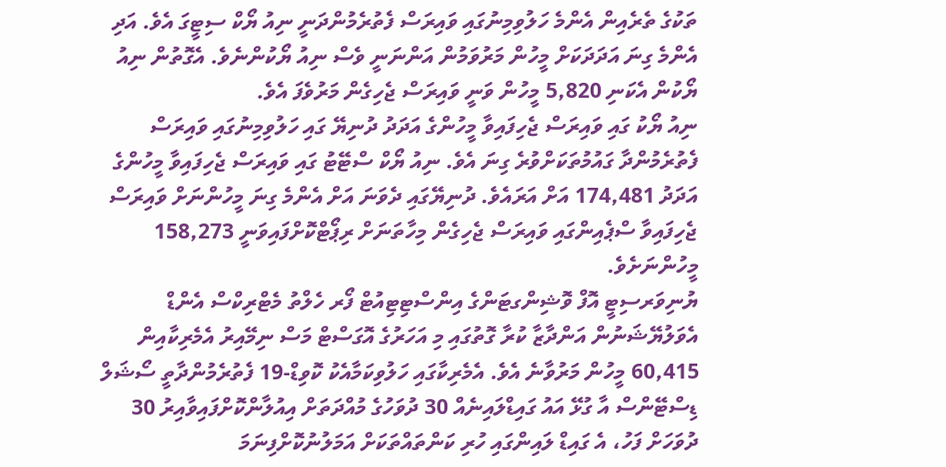ތަކުގެ ތެރެއިން އެންމެ ހަލުވިމިނުގައި ވައިރަސް ފެތުރެމުންދަނީ ނިއު ޔޯކް ސިޓީގަ އެވެ. އަދި އެންމެ ގިނަ އަދަދަކަށް މީހުން މަރުވަމުން އަންނަނީ ވެސް ނިއު ޔޯކުންނެވެ. އެގޮތުން ނިއު ޔޯކުން އެކަނި 5,820 މީހުން ވަނީ ވައިރަސް ޖެހިގެން މަރުވެފަ އެވެ.
ނިއު ޔޯކު ގައި ވައިރަސް ޖެހިފައިވާ މީހުންގެ އަދަދު ދުނިޔޭ ގައި ހަލުވިމިނުގައި ވައިރަސް ފެތުރެމުންދާ ގައުމުތަކަށްވުރެ ގިނަ އެވެ. ނިއު ޔޯކް ސްޓޭޓު ގައި ވައިރަސް ޖެހިފައިވާ މީހުންގެ އަދަދު 174,481 އަށް އަރައެވެ. ދުނިޔޭގައި ދެވަނަ އަށް އެންމެ ގިނަ މީހުންނަށް ވައިރަސް ޖެހިފައިވާ ސްޕެއިންގައި ވައިރަސް ޖެހިގެން މިހާތަނަށް ރިޕޯޓްކޮށްފައިވަނީ 158,273 މީހުންނަށެވެ.
ޔުނިވަރސިޓީ އޮފް ވޮޝިންގޓަންގެ އިންސްޓިޓިއުޓް ފޯރ ހެލްތު މެޓްރިކްސް އެންޑް އެވަލުޔޭޝަނުން އަންދާޒާ ކުރާ ގޮތުގައި މި އަހަރުގެ އޮގަސްޓް މަސް ނިމޭއިރު އެމެރިކާއިން 60,415 މީހުން މަރުވާނެ އެވެ. އެމެރިކާގައި ހަލުވިކަމާއެކު ކޮވިޑް-19 ފެތުރެމުންދާތީ ސޯޝަލް ޑިސްޓޭންސް އާ ގުޅޭ އައު ގައިޑްލައިނެއް 30 ދުވަހުގެ މުއްދަތަށް އިއުލާންކޮށްފައިވާއިރު 30 ދުވަހަށް ފަހު، އެ ގައިޑް ލައިންގައި ހުރި ކަންތައްތަކަށް އަމަލުނުކޮށްފިނަމަ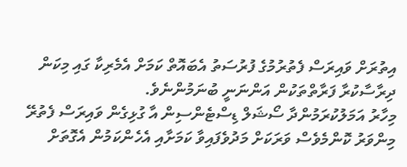އިތުރަށް ވައިރަސް ފެތުރުމުގެ ފުރުސަތު އެބައޮތް ކަމަށް އެމެރިކާ ގައި މިކަން ދިރާސާކުރާ ފަރާތްތަކުން އަންނަނީ ބުނަމުންނެވެ.
މިހާރު އަމަލުކުރަމުންދާ ސޯޝަލް ޑިސްޓެންސިން އާ ގުޅިގެން ވައިރަސް ފެތުރޭ މިންވަރު ކޮންމެވެސް ވަރަކަށް މަދުވެފައިވާ ކަމަށާއި އެހެންކަމުން އެގޮތަށް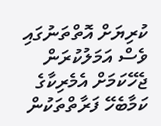ކުރިޔަށް އޮތްތަނުގައި ވެސް އަމަލުކުރަން ޖެހޭކަމަށް އެމެރިކާގެ ކަމާބެހޭ ފަރާތްތަކުން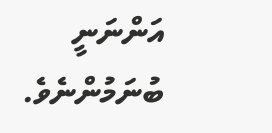އަންނަނީ ބުނަމުންނެވެ.